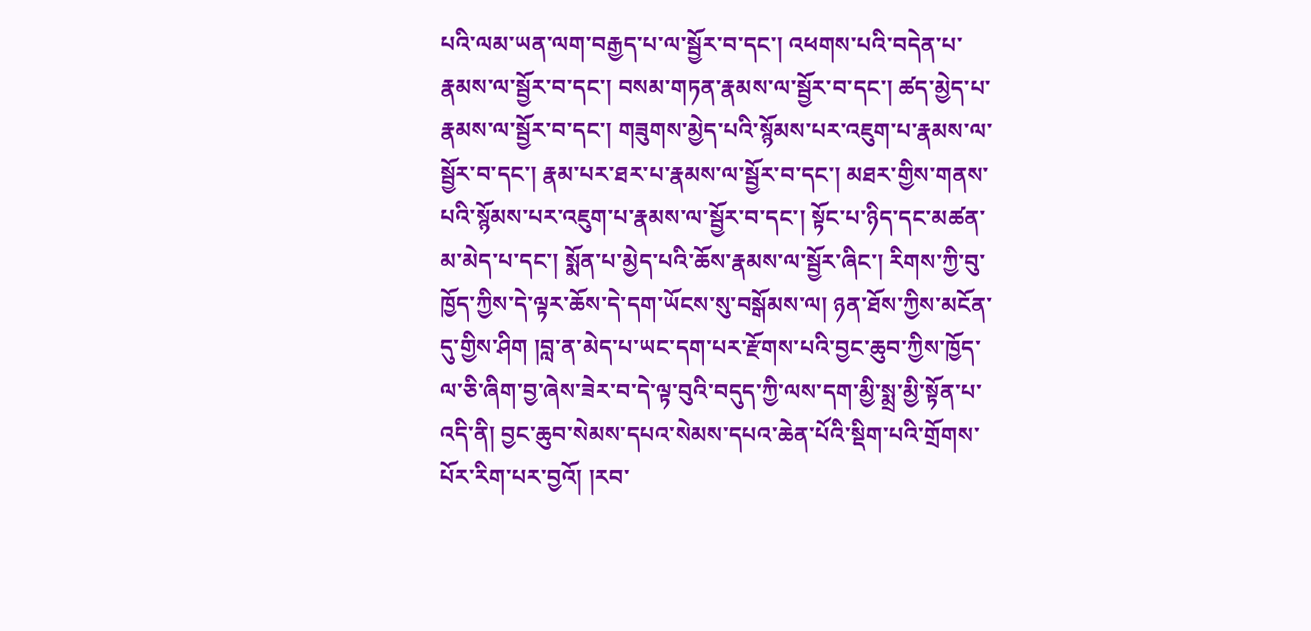པའི་ལམ་ཡན་ལག་བརྒྱད་པ་ལ་སྦྱོར་བ་དང་། འཕགས་པའི་བདེན་པ་རྣམས་ལ་སྦྱོར་བ་དང་། བསམ་གཏན་རྣམས་ལ་སྦྱོར་བ་དང་། ཚད་མྱེད་པ་རྣམས་ལ་སྦྱོར་བ་དང་། གཟུགས་མྱེད་པའི་སྙོམས་པར་འཇུག་པ་རྣམས་ལ་སྦྱོར་བ་དང་། རྣམ་པར་ཐར་པ་རྣམས་ལ་སྦྱོར་བ་དང་། མཐར་གྱིས་གནས་པའི་སྙོམས་པར་འཇུག་པ་རྣམས་ལ་སྦྱོར་བ་དང་། སྟོང་པ་ཉིད་དང་མཚན་མ་མེད་པ་དང་། སྨོན་པ་མྱེད་པའི་ཆོས་རྣམས་ལ་སྦྱོར་ཞིང་། རིགས་ཀྱི་བུ་ཁྱོད་ཀྱིས་དེ་ལྟར་ཆོས་དེ་དག་ཡོངས་སུ་བསྒོམས་ལ། ཉན་ཐོས་ཀྱིས་མངོན་དུ་གྱིས་ཤིག །བླ་ན་མེད་པ་ཡང་དག་པར་རྫོགས་པའི་བྱང་ཆུབ་ཀྱིས་ཁྱོད་ལ་ཅི་ཞིག་བྱ་ཞེས་ཟེར་བ་དེ་ལྟ་བུའི་བདུད་ཀྱི་ལས་དག་མྱི་སྨྲ་མྱི་སྟོན་པ་འདི་ནི། བྱང་ཆུབ་སེམས་དཔའ་སེམས་དཔའ་ཆེན་པོའི་སྡིག་པའི་གྲོགས་པོར་རིག་པར་བྱའོ། །རབ་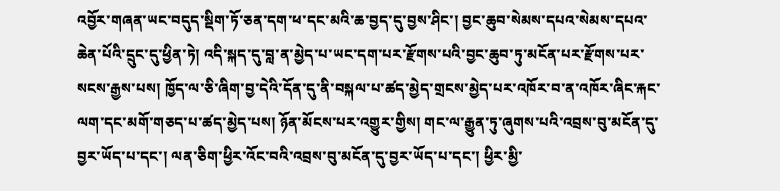འབྱོར་གཞན་ཡང་བདུད་སྡིག་ཏོ་ཅན་དག་ཕ་དང་མའི་ཆ་བྱད་དུ་བྱས་ཤིང་། བྱང་ཆུབ་སེམས་དཔའ་སེམས་དཔའ་ཆེན་པོའི་དྲུང་དུ་ཕྱིན་ཏེ། འདི་སྐད་དུ་བླ་ན་མྱེད་པ་ཡང་དག་པར་རྫོགས་པའི་བྱང་ཆུབ་ཏུ་མངོན་པར་རྫོགས་པར་སངས་རྒྱས་པས། ཁྱོད་ལ་ཅི་ཞིག་བྱ་དེའི་དོན་དུ་ནི་བསྐལ་པ་ཚད་མྱེད་གྲངས་མྱེད་པར་འཁོར་བ་ན་འཁོར་ཞིང་རྐང་ལག་དང་མགོ་གཅད་པ་ཚད་མྱེད་པས། ཉོན་མོངས་པར་འགྱུར་གྱིས། གང་ལ་རྒྱུན་ཏུ་ཞུགས་པའི་འབྲས་བུ་མངོན་དུ་བྱར་ཡོད་པ་དང་། ལན་ཅིག་ཕྱིར་འོང་བའི་འབྲས་བུ་མངོན་དུ་བྱར་ཡོད་པ་དང་། ཕྱིར་མྱི་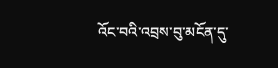འོང་བའི་འབྲས་བུ་མངོན་དུ་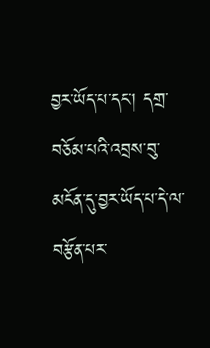བྱར་ཡོད་པ་དང་། དགྲ་བཅོམ་པའི་འབྲས་བུ་མངོན་དུ་བྱར་ཡོད་པ་དེ་ལ་བརྩོན་པར་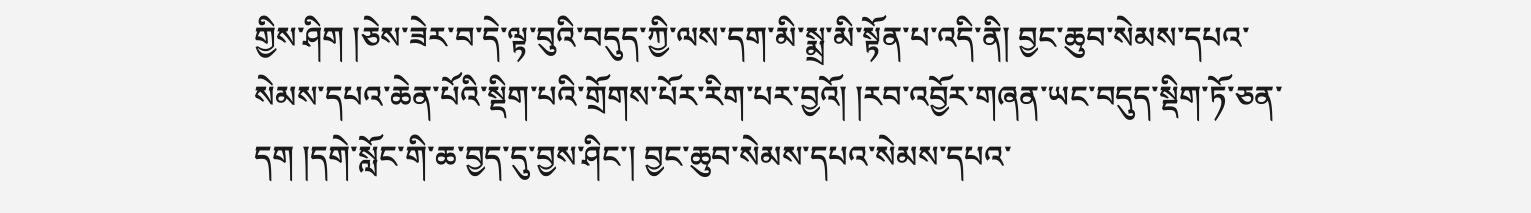གྱིས་ཤིག །ཅེས་ཟེར་བ་དེ་ལྟ་བུའི་བདུད་ཀྱི་ལས་དག་མི་སྨྲ་མི་སྟོན་པ་འདི་ནི། བྱང་ཆུབ་སེམས་དཔའ་སེམས་དཔའ་ཆེན་པོའི་སྡིག་པའི་གྲོགས་པོར་རིག་པར་བྱའོ། །རབ་འབྱོར་གཞན་ཡང་བདུད་སྡིག་ཏོ་ཅན་དག །དགེ་སློང་གི་ཆ་བྱད་དུ་བྱས་ཤིང་། བྱང་ཆུབ་སེམས་དཔའ་སེམས་དཔའ་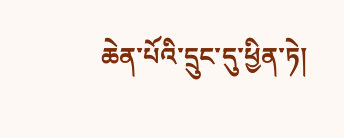ཆེན་པོའི་དྲུང་དུ་ཕྱིན་ཏེ།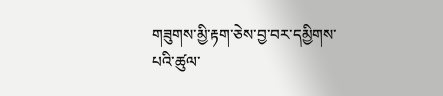གཟུགས་མྱི་རྟག་ཅེས་བྱ་བར་དམྱིགས་པའི་ཚུལ་